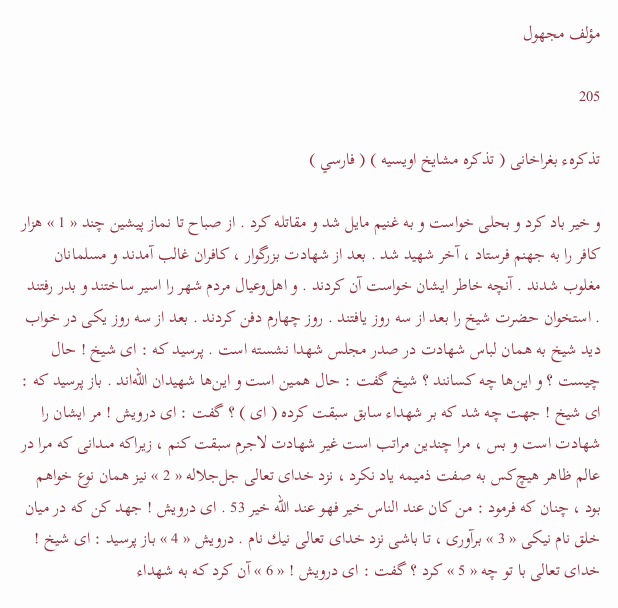مؤلف مجهول

205

تذكرهء بغراخانى ( تذكره مشايخ اويسيه ) ( فارسي )

و خير باد كرد و بحلى خواست و به غنيم مايل شد و مقاتله كرد . از صباح تا نماز پيشين چند « 1 » هزار كافر را به جهنم فرستاد ، آخر شهيد شد . بعد از شهادت بزرگوار ، كافران غالب آمدند و مسلمانان مغلوب شدند . آنچه خاطر ايشان خواست آن كردند . و اهل‌وعيال مردم شهر را اسير ساختند و بدر رفتند . استخوان حضرت شيخ را بعد از سه روز يافتند . روز چهارم دفن كردند . بعد از سه روز يكى در خواب ديد شيخ به همان لباس شهادت در صدر مجلس شهدا نشسته است . پرسيد كه : اى شيخ ! حال چيست ؟ و اين‌ها چه كسانند ؟ شيخ گفت : حال همين است و اين‌ها شهيدان الله‌اند . باز پرسيد كه : اى شيخ ! جهت چه شد كه بر شهداء سابق سبقت كرده ( اى ) ؟ گفت : اى درويش ! مر ايشان را شهادت است و بس ، مرا چندين مراتب است غير شهادت لاجرم سبقت كنم ، زيراكه مىدانى كه مرا در عالم ظاهر هيچ‌كس به صفت ذميمه ياد نكرد ، نزد خداى تعالى جل‌جلاله « 2 » نيز همان نوع خواهم بود ، چنان كه فرمود : من كان عند الناس خير فهو عند الله خير 53 . اى درويش ! جهد كن كه در ميان خلق نام نيكى « 3 » برآورى ، تا باشى نزد خداى تعالى نيك نام . درويش « 4 » باز پرسيد : اى شيخ ! خداى تعالى با تو چه « 5 » كرد ؟ گفت : اى درويش ! « 6 » آن كرد كه به شهداء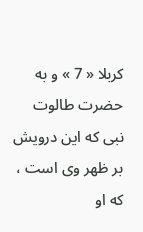كربلا « 7 » و به حضرت طالوت نبى كه اين درويش بر ظهر وى است ، كه او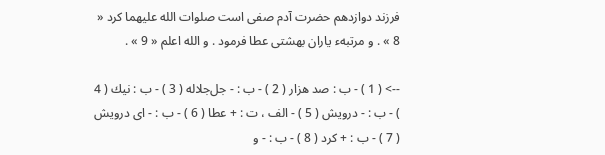فرزند دوازدهم حضرت آدم صفى است صلوات الله عليهما كرد « 8 » . و مرتبهء ياران بهشتى عطا فرمود . و الله اعلم « 9 » .

--> ( 1 ) - ب : صد هزار ( 2 ) - ب : - جل‌جلاله ( 3 ) - ب : نيك ( 4 ) - ب : - درويش ( 5 ) - الف ، ت : + عطا ( 6 ) - ب : - اى درويش ( 7 ) - ب : + كرد ( 8 ) - ب : - و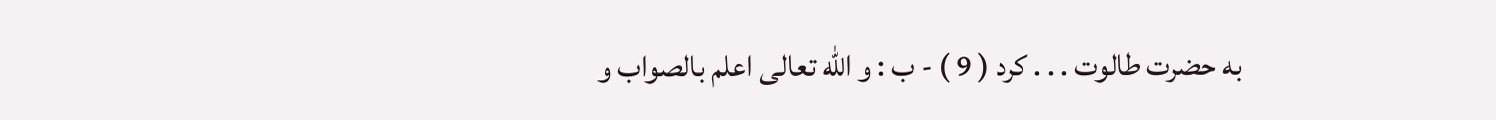به حضرت طالوت . . . كرد ( 9 ) - ب : و الله تعالى اعلم بالصواب و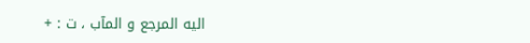اليه المرجع و المآب ، ت : +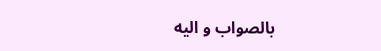بالصواب و اليه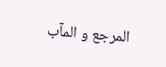المرجع و المآب